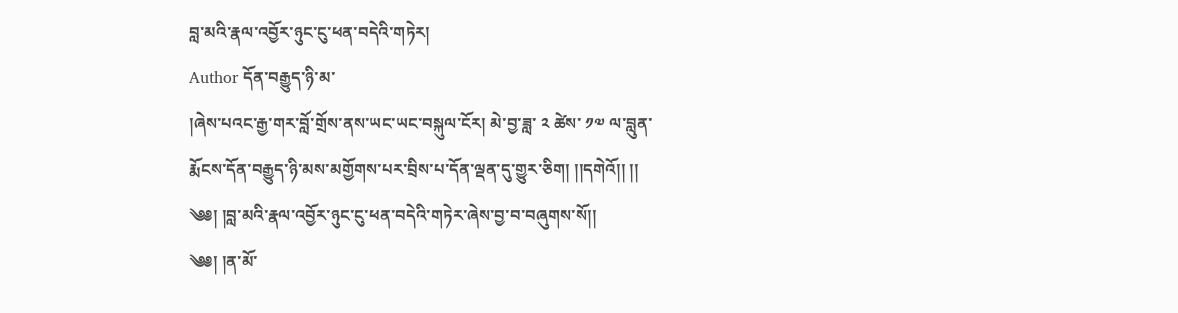བླ་མའི་རྣལ་འབྱོར་ཉུང་ངུ་ཕན་བདེའི་གཏེར།
Author དོན་བརྒྱུད་ཉི་མ་
།ཞེས་པའང་རྒྱ་གར་བློ་གྲོས་ནས་ཡང་ཡང་བསྐུལ་ངོར། མེ་བྱ་ཟླ་ ༢ ཚེས་ ༡༧ ལ་བླུན་རྨོངས་དོན་བརྒྱུད་ཉི་མས་མགྱོགས་པར་བྲིས་པ་དོན་ལྡན་དུ་གྱུར་ཅིག། །།དགེའོ།། །།
༄༅། །བླ་མའི་རྣལ་འབྱོར་ཉུང་ངུ་ཕན་བདེའི་གཏེར་ཞེས་བྱ་བ་བཞུགས་སོ།།
༄༅། །ན་མོ་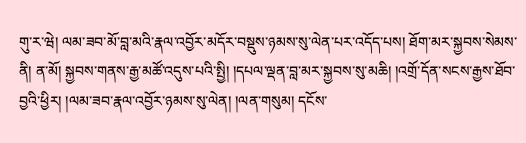གུ་ར་ཝེ། ལམ་ཟབ་མོ་བླ་མའི་རྣལ་འབྱོར་མདོར་བསྡུས་ཉམས་སུ་ལེན་པར་འདོད་པས། ཐོག་མར་སྐྱབས་སེམས་ནི། ན་མོ། སྐྱབས་གནས་རྒྱ་མཚོ་འདུས་པའི་སྤྱི། །དཔལ་ལྡན་བླ་མར་སྐྱབས་སུ་མཆི། །འགྲོ་དོན་སངས་རྒྱས་ཐོབ་བྱའི་ཕྱིར། །ལམ་ཟབ་རྣལ་འབྱོར་ཉམས་སུ་ལེན། །ལན་གསུམ། དངོས་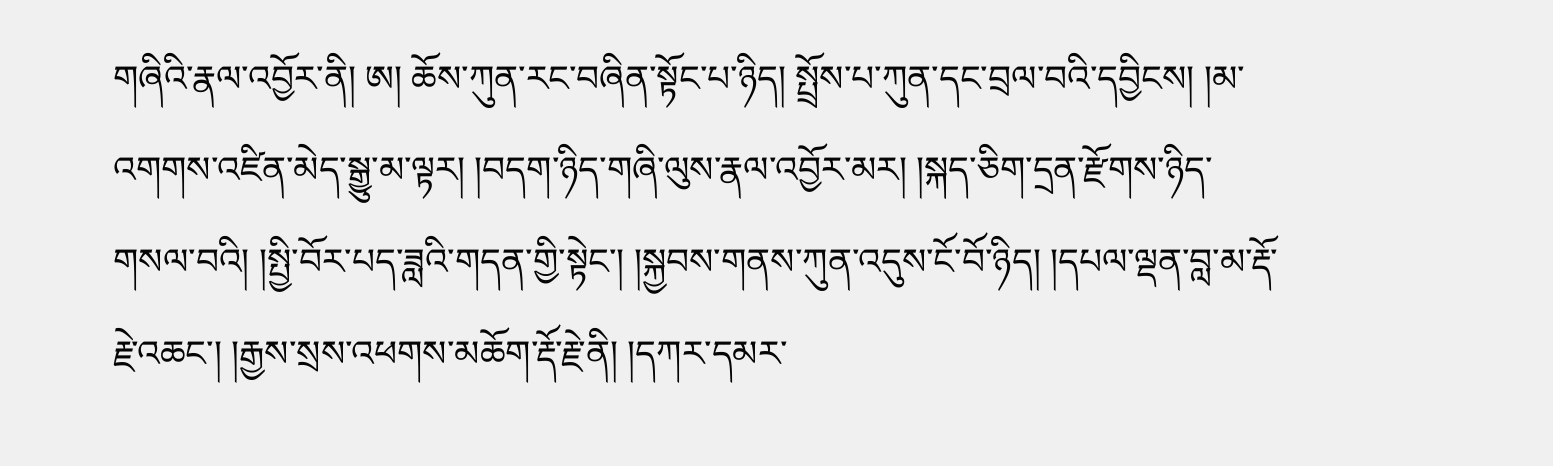གཞིའི་རྣལ་འབྱོར་ནི། ཨ། ཆོས་ཀུན་རང་བཞིན་སྟོང་པ་ཉིད། སྤྲོས་པ་ཀུན་དང་བྲལ་བའི་དབྱིངས། །མ་འགགས་འཛིན་མེད་སྒྱུ་མ་ལྟར། །བདག་ཉིད་གཞི་ལུས་རྣལ་འབྱོར་མར། །སྐད་ཅིག་དྲན་རྫོགས་ཉིད་གསལ་བའི། །སྤྱི་བོར་པད་ཟླའི་གདན་གྱི་སྟེང་། །སྐྱབས་གནས་ཀུན་འདུས་ངོ་བོ་ཉིད། །དཔལ་ལྡན་བླ་མ་རྡོ་རྗེ་འཆང་། །རྒྱས་སྲས་འཕགས་མཆོག་རྡོ་རྗེ་ནི། །དཀར་དམར་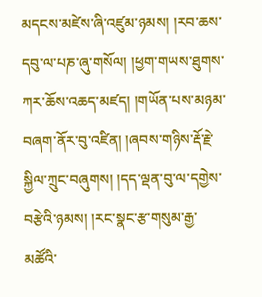མདངས་མཛེས་ཞི་འཛུམ་ཉམས། །རབ་ཆས་དབུ་ལ་པཎ་ཞུ་གསོལ། །ཕྱག་གཡས་ཐུགས་ཀར་ཆོས་འཆད་མཛད། །གཡོན་པས་མཉམ་བཞག་ནོར་བུ་འཛིན། །ཞབས་གཉིས་རྡོ་རྗེ་སྐྱིལ་ཀྲུང་བཞུགས། །དད་ལྡན་བུ་ལ་དགྱེས་བརྩེའི་ཉམས། །རང་སྣང་རྩ་གསུམ་རྒྱ་མཚོའི་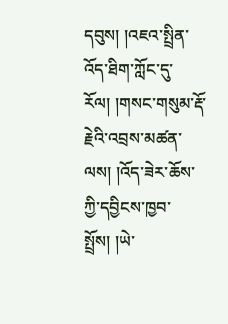དབུས། །འཇའ་སྤྲིན་འོད་ཐིག་ཀློང་དུ་རོལ། །གསང་གསུམ་རྡོ་རྗེའི་འབྲས་མཚན་ལས། །འོད་ཟེར་ཆོས་ཀྱི་དབྱིངས་ཁྱབ་སྤྲོས། །ཡེ་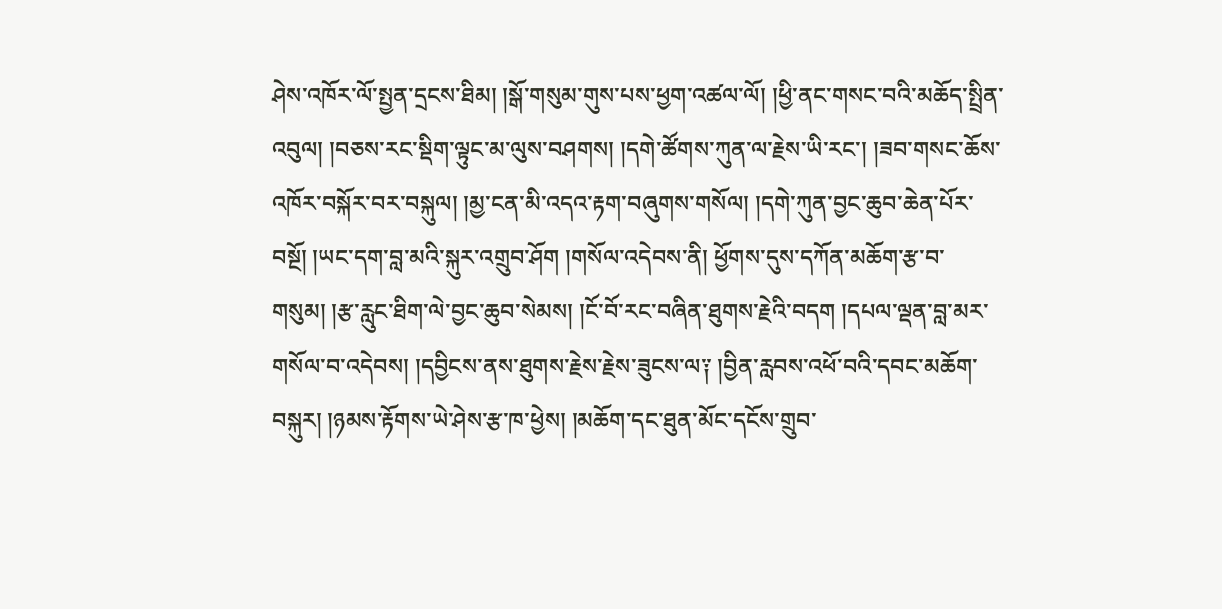ཤེས་འཁོར་ལོ་སྤྱན་དྲངས་ཐིམ། །སྒོ་གསུམ་གུས་པས་ཕྱག་འཚལ་ལོ། །ཕྱི་ནང་གསང་བའི་མཆོད་སྤྲིན་འབུལ། །བཅས་རང་སྡིག་ལྟུང་མ་ལུས་བཤགས། །དགེ་ཚོགས་ཀུན་ལ་རྗེས་ཡི་རང་། །ཟབ་གསང་ཆོས་འཁོར་བསྐོར་བར་བསྐུལ། །མྱ་ངན་མི་འདའ་རྟག་བཞུགས་གསོལ། །དགེ་ཀུན་བྱང་ཆུབ་ཆེན་པོར་བསྔོ། །ཡང་དག་བླ་མའི་སྐུར་འགྲུབ་ཤོག །གསོལ་འདེབས་ནི། ཕྱོགས་དུས་དཀོན་མཆོག་རྩ་བ་གསུམ། །རྩ་རླུང་ཐིག་ལེ་བྱང་ཆུབ་སེམས། །ངོ་བོ་རང་བཞིན་ཐུགས་རྗེའི་བདག །དཔལ་ལྡན་བླ་མར་གསོལ་བ་འདེབས། །དབྱིངས་ནས་ཐུགས་རྗེས་རྗེས་ཟུངས་ལ༑ །བྱིན་རླབས་འཕོ་བའི་དབང་མཆོག་བསྐུར། །ཉམས་རྟོགས་ཡེ་ཤེས་རྩ་ཁ་ཕྱེས། །མཆོག་དང་ཐུན་མོང་དངོས་གྲུབ་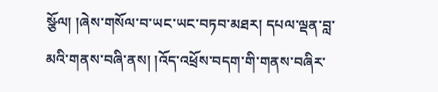སྩོལ། །ཞེས་གསོལ་བ་ཡང་ཡང་བཏབ་མཐར། དཔལ་ལྡན་བླ་མའི་གནས་བཞི་ནས། །འོད་འཕྲོས་བདག་གི་གནས་བཞིར་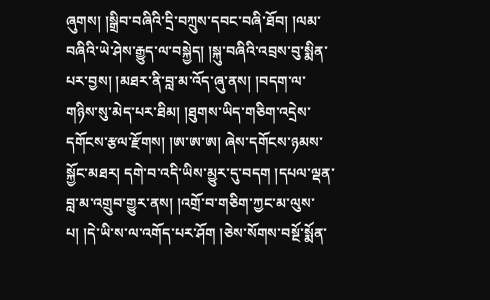ཞུགས། །སྒྲིབ་བཞིའི་དྲི་བཀྲུས་དབང་བཞི་ཐོབ། །ལམ་བཞིའི་ཡེ་ཤེས་རྒྱུད་ལ་བསྐྱེད། །སྐུ་བཞིའི་འབྲས་བུ་སྨིན་པར་བྱས། །མཐར་ནི་བླ་མ་འོད་ཞུ་ནས། །བདག་ལ་གཉིས་སུ་མེད་པར་ཐིམ། །ཐུགས་ཡིད་གཅིག་འདྲེས་དགོངས་རྩལ་རྫོགས། །ཨ་ཨ་ཨ། ཞེས་དགོངས་ཉམས་སྐྱོང་མཐར། དགེ་བ་འདི་ཡིས་མྱུར་དུ་བདག །དཔལ་ལྡན་བླ་མ་འགྲུབ་གྱུར་ནས། །འགྲོ་བ་གཅིག་ཀྱང་མ་ལུས་པ། །དེ་ཡི་ས་ལ་འགོད་པར་ཤོག །ཅེས་སོགས་བསྔོ་སྨོན་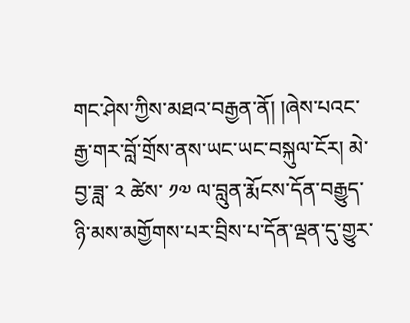གང་ཤེས་ཀྱིས་མཐའ་བརྒྱན་ནོ། །ཞེས་པའང་རྒྱ་གར་བློ་གྲོས་ནས་ཡང་ཡང་བསྐུལ་ངོར། མེ་བྱ་ཟླ་ ༢ ཚེས་ ༡༧ ལ་བླུན་རྨོངས་དོན་བརྒྱུད་ཉི་མས་མགྱོགས་པར་བྲིས་པ་དོན་ལྡན་དུ་གྱུར་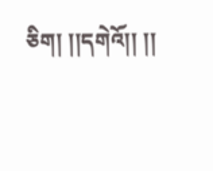ཅིག། །།དགེའོ།། །།